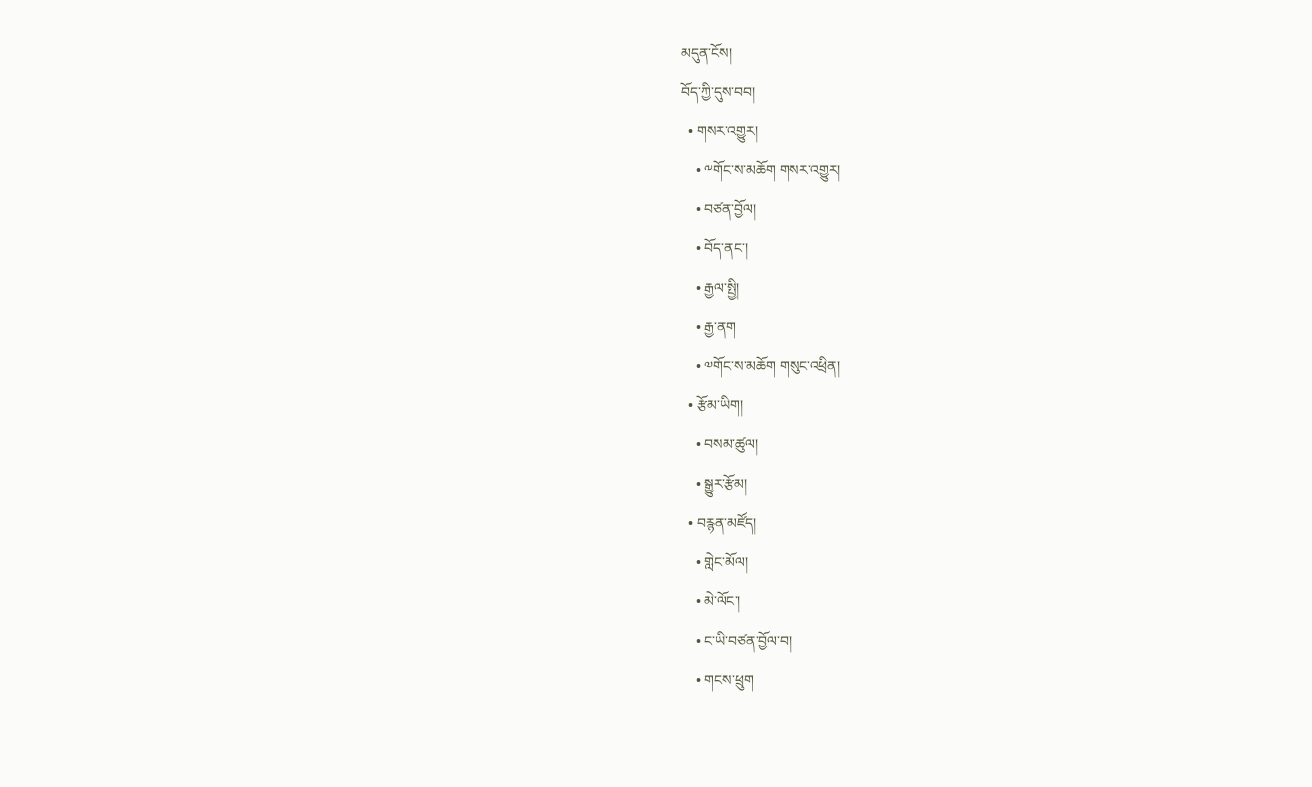མདུན་ངོས།
བོད་ཀྱི་དུས་བབ།
  • གསར་འགྱུར།
    • ༸གོང་ས་མཆོག གསར་འགྱུར།
    • བཙན་བྱོལ།
    • བོད་ནང་།
    • རྒྱལ་སྤྱི།
    • རྒྱ་ནག
    • ༧གོང་ས་མཆོག གསུང་འཕྲིན།
  • རྩོམ་ཡིག།
    • བསམ་ཚུལ།
    • སྒྱུར་རྩོམ།
  • བརྙན་མཛོད།
    • གླེང་མོལ།
    • མེ་ལོང་།
    • ང་ཡི་བཙན་བྱོལ་བ།
    • གངས་ཕྲུག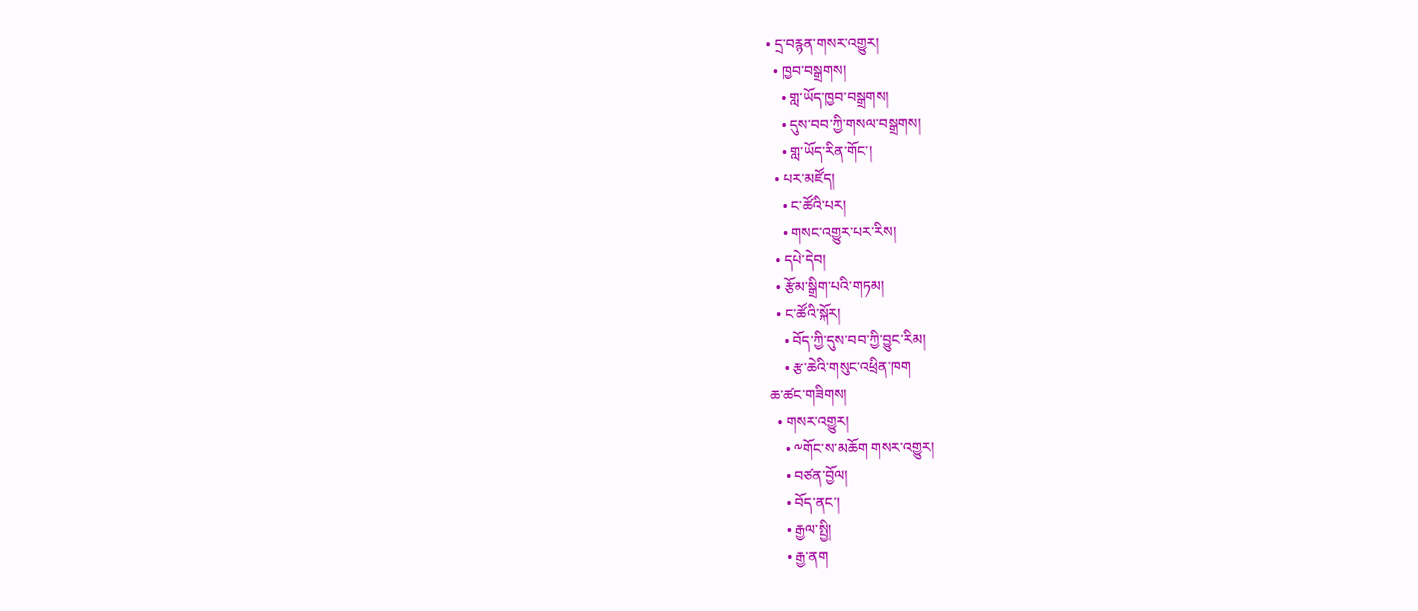• དྲ་བརྙན་གསར་འགྱུར།
  • ཁྱབ་བསྒྲགས།
    • གླ་ཡོད་ཁྱབ་བསྒྲགས།
    • དུས་བབ་ཀྱི་གསལ་བསྒྲགས།
    • གླ་ཡོད་རིན་གོང་།
  • པར་མཛོད།
    • ང་ཚོའི་པར།
    • གསང་འགྱུར་པར་རིས།
  • དཔེ་དེབ།
  • རྩོམ་སྒྲིག་པའི་གཏམ།
  • ང་ཚོའི་སྐོར།
    • བོད་ཀྱི་དུས་བབ་ཀྱི་བྱུང་རིམ།
    • རྩ་ཆེའི་གསུང་འཕྲིན་ཁག
ཆ་ཚང་གཟིགས།
  • གསར་འགྱུར།
    • ༸གོང་ས་མཆོག གསར་འགྱུར།
    • བཙན་བྱོལ།
    • བོད་ནང་།
    • རྒྱལ་སྤྱི།
    • རྒྱ་ནག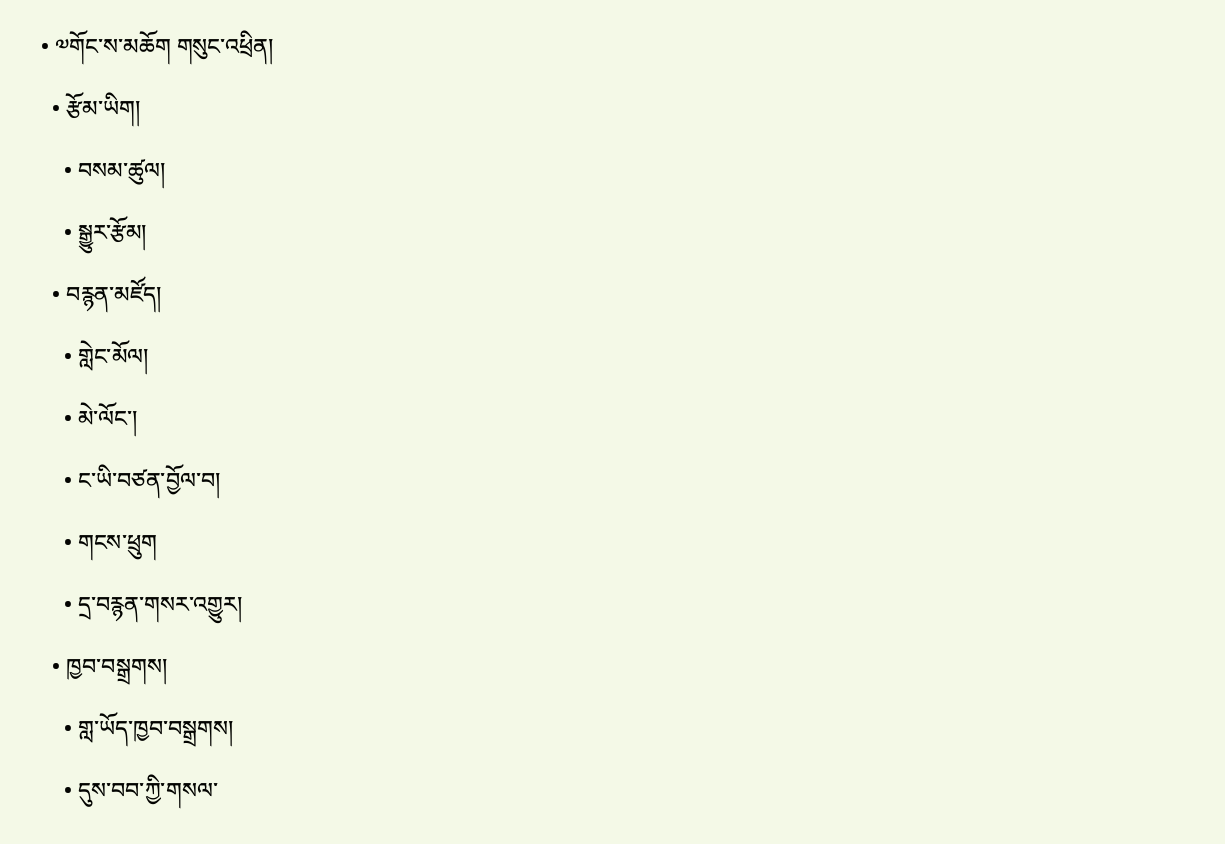• ༧གོང་ས་མཆོག གསུང་འཕྲིན།
  • རྩོམ་ཡིག།
    • བསམ་ཚུལ།
    • སྒྱུར་རྩོམ།
  • བརྙན་མཛོད།
    • གླེང་མོལ།
    • མེ་ལོང་།
    • ང་ཡི་བཙན་བྱོལ་བ།
    • གངས་ཕྲུག
    • དྲ་བརྙན་གསར་འགྱུར།
  • ཁྱབ་བསྒྲགས།
    • གླ་ཡོད་ཁྱབ་བསྒྲགས།
    • དུས་བབ་ཀྱི་གསལ་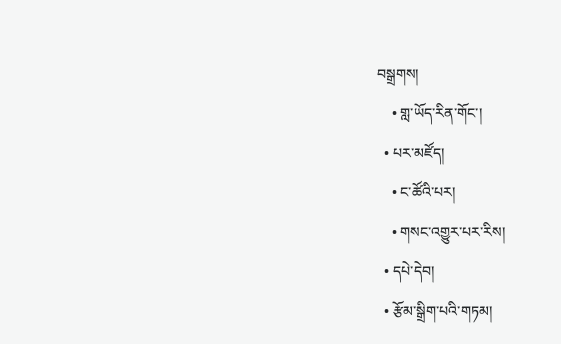བསྒྲགས།
    • གླ་ཡོད་རིན་གོང་།
  • པར་མཛོད།
    • ང་ཚོའི་པར།
    • གསང་འགྱུར་པར་རིས།
  • དཔེ་དེབ།
  • རྩོམ་སྒྲིག་པའི་གཏམ།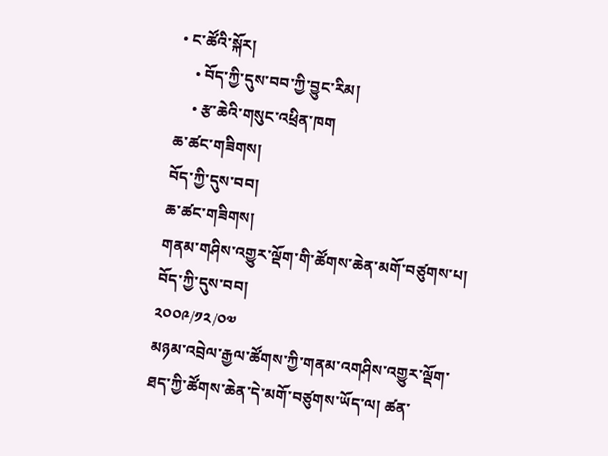• ང་ཚོའི་སྐོར།
    • བོད་ཀྱི་དུས་བབ་ཀྱི་བྱུང་རིམ།
    • རྩ་ཆེའི་གསུང་འཕྲིན་ཁག
ཆ་ཚང་གཟིགས།
བོད་ཀྱི་དུས་བབ།
ཆ་ཚང་གཟིགས།
གནམ་གཤིས་འགྱུར་ལྡོག་གི་ཚོགས་ཆེན་མགོ་བཙུགས་པ།
བོད་ཀྱི་དུས་བབ།
༢༠༠༩/༡༢/༠༧
མཉམ་འབྲེལ་རྒྱལ་ཚོགས་ཀྱི་གནམ་འགཤིས་འགྱུར་ལྡོག་ཐད་ཀྱི་ཚོགས་ཆེན་དེ་མགོ་བཙུགས་ཡོད་ལ། ཚན་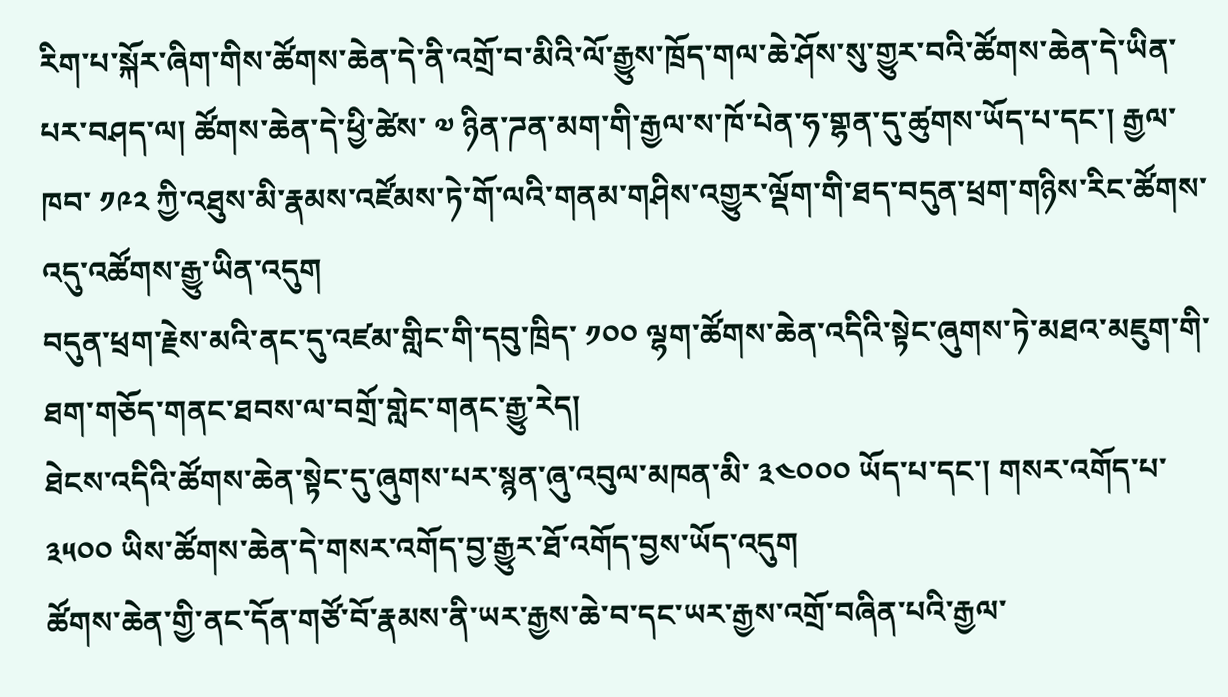རིག་པ་སྐོར་ཞིག་གིས་ཚོགས་ཆེན་དེ་ནི་འགྲོ་བ་མིའི་ལོ་རྒྱུས་ཁྲོད་གལ་ཆེ་ཤོས་སུ་གྱུར་བའི་ཚོགས་ཆེན་དེ་ཡིན་པར་བཤད་ལ། ཚོགས་ཆེན་དེ་ཕྱི་ཚེས་ ༧ ཉིན་ཌན་མག་གི་རྒྱལ་ས་ཁོ་པེན་ཧ་གྷན་དུ་ཚུགས་ཡོད་པ་དང་། རྒྱལ་ཁབ་ ༡༩༢ ཀྱི་འཐུས་མི་རྣམས་འཛོམས་ཏེ་གོ་ལའི་གནམ་གཤིས་འགྱུར་ལྡོག་གི་ཐད་བདུན་ཕྲག་གཉིས་རིང་ཚོགས་འདུ་འཚོགས་རྒྱུ་ཡིན་འདུག
བདུན་ཕྲག་རྗེས་མའི་ནང་དུ་འཛམ་གླིང་གི་དབུ་ཁྲིད་ ༡༠༠ ལྷག་ཚོགས་ཆེན་འདིའི་སྟེང་ཞུགས་ཏེ་མཐའ་མཇུག་གི་ཐག་གཅོད་གནང་ཐབས་ལ་བགྲོ་གླེང་གནང་རྒྱུ་རེད།
ཐེངས་འདིའི་ཚོགས་ཆེན་སྟེང་དུ་ཞུགས་པར་སྙན་ཞུ་འབུལ་མཁན་མི་ ༣༤༠༠༠ ཡོད་པ་དང་། གསར་འགོད་པ་ ༣༥༠༠ ཡིས་ཚོགས་ཆེན་དེ་གསར་འགོད་བྱ་རྒྱུར་ཐོ་འགོད་བྱས་ཡོད་འདུག
ཚོགས་ཆེན་གྱི་ནང་དོན་གཙོ་བོ་རྣམས་ནི་ཡར་རྒྱས་ཆེ་བ་དང་ཡར་རྒྱས་འགྲོ་བཞིན་པའི་རྒྱལ་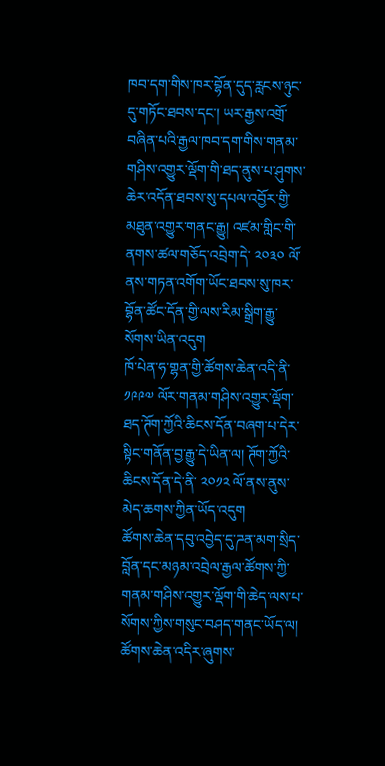ཁབ་དག་གིས་ཁར་བྷོན་དུད་རླངས་ཉུང་དུ་གཏོང་ཐབས་དང་། ཡར་རྒྱས་འགྲོ་བཞིན་པའི་རྒྱལ་ཁབ་དག་གིས་གནམ་གཤིས་འགྱུར་ལྡོག་གི་ཐད་ནུས་པ་ཤུགས་ཆེར་འདོན་ཐབས་སུ་དཔལ་འབྱོར་གྱི་མཐུན་འགྱུར་གནང་རྒྱུ། འཛམ་གླིང་གི་ནགས་ཚལ་གཅོད་འབྲེག་དེ་ ༢༠༣༠ ལོ་ནས་གཏན་འགོག་ཡོང་ཐབས་སུ་ཁར་བྷོན་ཚོང་དོན་གྱི་ལས་རིམ་སྒྲིག་རྒྱུ་སོགས་ཡིན་འདུག
ཁོ་པེན་ཧ་གྷན་གྱི་ཚོགས་ཆེན་འདི་ནི་ ༡༩༩༧ ལོར་གནམ་གཤིས་འགྱུར་ལྡོག་ཐད་ཊོག་ཀྱོའི་ཆིངས་དོན་བཞག་པ་དེར་སྟིང་གནོན་བྱ་རྒྱུ་དེ་ཡིན་ལ། ཊོག་ཀྱོའི་ཆིངས་དོན་དེ་ནི་ ༢༠༡༢ ལོ་ནས་ནུས་མེད་ཆགས་ཀྱིན་ཡོད་འདུག
ཚོགས་ཆེན་དབུ་འབྱེད་དུ་ཌན་མག་སྲིད་བློན་དང་མཉམ་འབྲེལ་རྒྱལ་ཚོགས་ཀྱི་གནམ་གཤིས་འགྱུར་ལྡོག་གི་ཆེད་ལས་པ་སོགས་ཀྱིས་གསུང་བཤད་གནང་ཡོད་ལ། ཚོགས་ཆེན་འདིར་ཞུགས་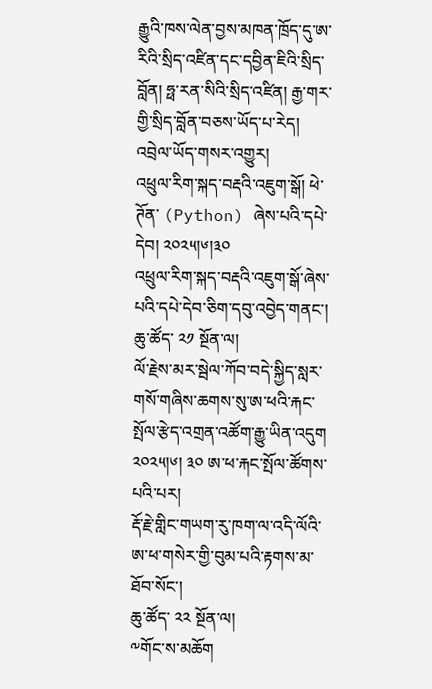རྒྱུའི་ཁས་ལེན་བྱས་མཁན་ཁྲོད་དུ་ཨ་རིའི་སྲིད་འཛིན་དང་དབྱིན་ཇིའི་སྲིད་བློན། ཧྥ་རན་སིའི་སྲིད་འཛིན། རྒྱ་གར་གྱི་སྲིད་བློན་བཅས་ཡོད་པ་རེད།
འབྲེལ་ཡོད་གསར་འགྱུར།
འཕྲུལ་རིག་སྐད་བརྡའི་འཇུག་སྒོ། ཕེ་ཊོན་ (Python) ཞེས་པའི་དཔེ་དེབ། ༢༠༢༥།༦།༣༠
འཕྲུལ་རིག་སྐད་བརྡའི་འཇུག་སྒོ་ཞེས་པའི་དཔེ་དེབ་ཅིག་དབུ་འབྱེད་གནང་།
ཆུ་ཚོད་ ༢༡ སྔོན་ལ།
ལོ་རྗེས་མར་སྦེལ་ཀོབ་བདེ་སྐྱིད་སླར་གསོ་གཞིས་ཆགས་སུ་ཨ་ཕའི་རྐང་སྤོལ་རྩེད་འགྲན་འཚོག་རྒྱུ་ཡིན་འདུག ༢༠༢༥།༦། ༣༠ ཨ་ཕ་རྐང་སྤོལ་ཚོགས་པའི་པར།
རྡོ་རྗེ་གླིང་གཡག་རུ་ཁག་ལ་འདི་ལོའི་ཨ་ཕ་གསེར་གྱི་བུམ་པའི་རྟགས་མ་ཐོབ་སོང་།
ཆུ་ཚོད་ ༢༢ སྔོན་ལ།
༸གོང་ས་མཆོག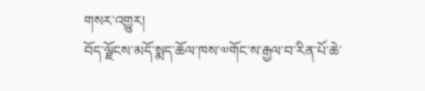གསར་འགྱུར།
བོད་ལྗོངས་མདོ་སྨད་ཆོལ་ཁས་༧གོང་ས་རྒྱལ་བ་རིན་པོ་ཆེ་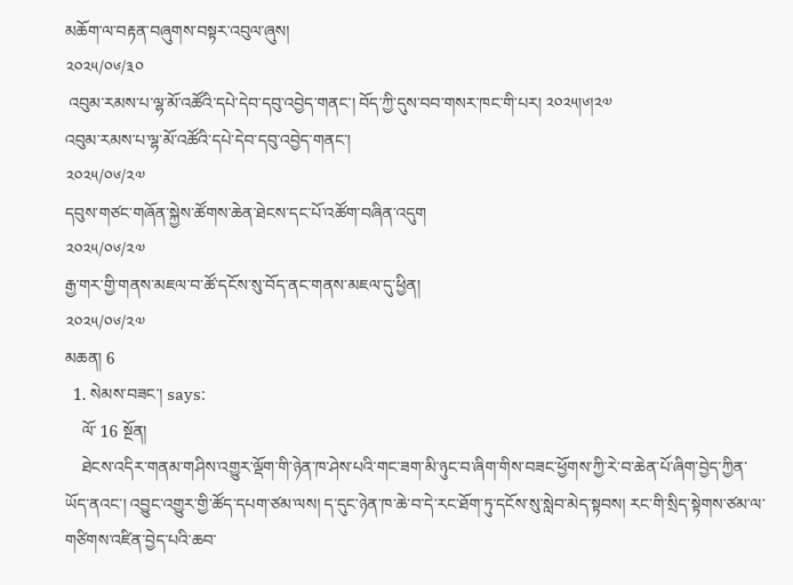མཆོག་ལ་བརྟན་བཞུགས་བསྟར་འབུལ་ཞུས།
༢༠༢༥/༠༦/༣༠
 འབུམ་རམས་པ་ལྷ་མོ་འཚོའི་དཔེ་དེབ་དབུ་འབྱེད་གནང་། བོད་ཀྱི་དུས་བབ་གསར་ཁང་གི་པར། ༢༠༢༥།༦།༢༧
འབུམ་རམས་པ་ལྷ་མོ་འཚོའི་དཔེ་དེབ་དབུ་འབྱེད་གནང་།
༢༠༢༥/༠༦/༢༧
དབུས་གཙང་གཞོན་སྐྱེས་ཚོགས་ཆེན་ཐེངས་དང་པོ་འཚོག་བཞིན་འདུག
༢༠༢༥/༠༦/༢༧
རྒྱ་གར་གྱི་གནས་མཇལ་བ་ཚོ་དངོས་སུ་བོད་ནང་གནས་མཇལ་དུ་ཕྱིན།
༢༠༢༥/༠༦/༢༧
མཆན། 6
  1. སེམས་བཟང་། says:
    ལོ་ 16 སྔོན།
    ཐེངས་འདིར་གནམ་གཤིས་འགྱུར་ལྡོག་གི་ཉེན་ཁ་ཤེས་པའི་གང་ཟག་མི་ཉུང་བ་ཞིག་གིས་བཟང་ཕྱོགས་ཀྱི་རེ་བ་ཆེན་པོ་ཞིག་བྱེད་ཀྱིན་ཡོད་ནའང་། འབྱུང་འགྱུར་གྱི་ཚོད་དཔག་ཙམ་ལས། ད་དུང་ཉེན་ཁ་ཆེ་བ་དེ་རང་ཐོག་ཏུ་དངོས་སུ་སླེབ་མེད་སྟབས། རང་གི་སྲིད་སྟེགས་ཙམ་ལ་གཙིགས་འཛིན་བྱེད་པའི་ཆབ་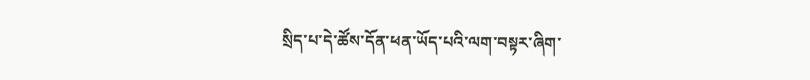སྲིད་པ་དེ་ཚོས་དོན་ཕན་ཡོད་པའི་ལག་བསྟར་ཞིག་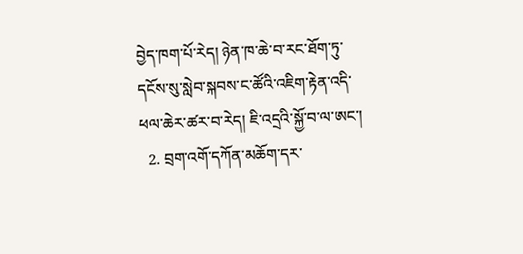བྱེད་ཁག་པོ་རེད། ཉེན་ཁ་ཆེ་བ་རང་ཐོག་ཏུ་དངོས་སུ་སླེབ་སྐབས་ང་ཚོའི་འཇིག་རྟེན་འདི་ཕལ་ཆེར་ཚར་བ་རེད། ཇི་འདྲའི་སྐྱོ་བ་ལ་ཨང་།
  2. བྲག་འགོ་དཀོན་མཆོག་དར་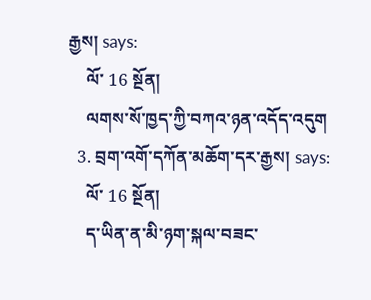རྒྱས། says:
    ལོ་ 16 སྔོན།
    ལགས་སོ་ཁྱད་ཀྱི་བཀའ་ཉན་འདོད་འདུག
  3. བྲག་འགོ་དཀོན་མཆོག་དར་རྒྱས། says:
    ལོ་ 16 སྔོན།
    ད་ཡིན་ན་མི་ཉག་སྐལ་བཟང་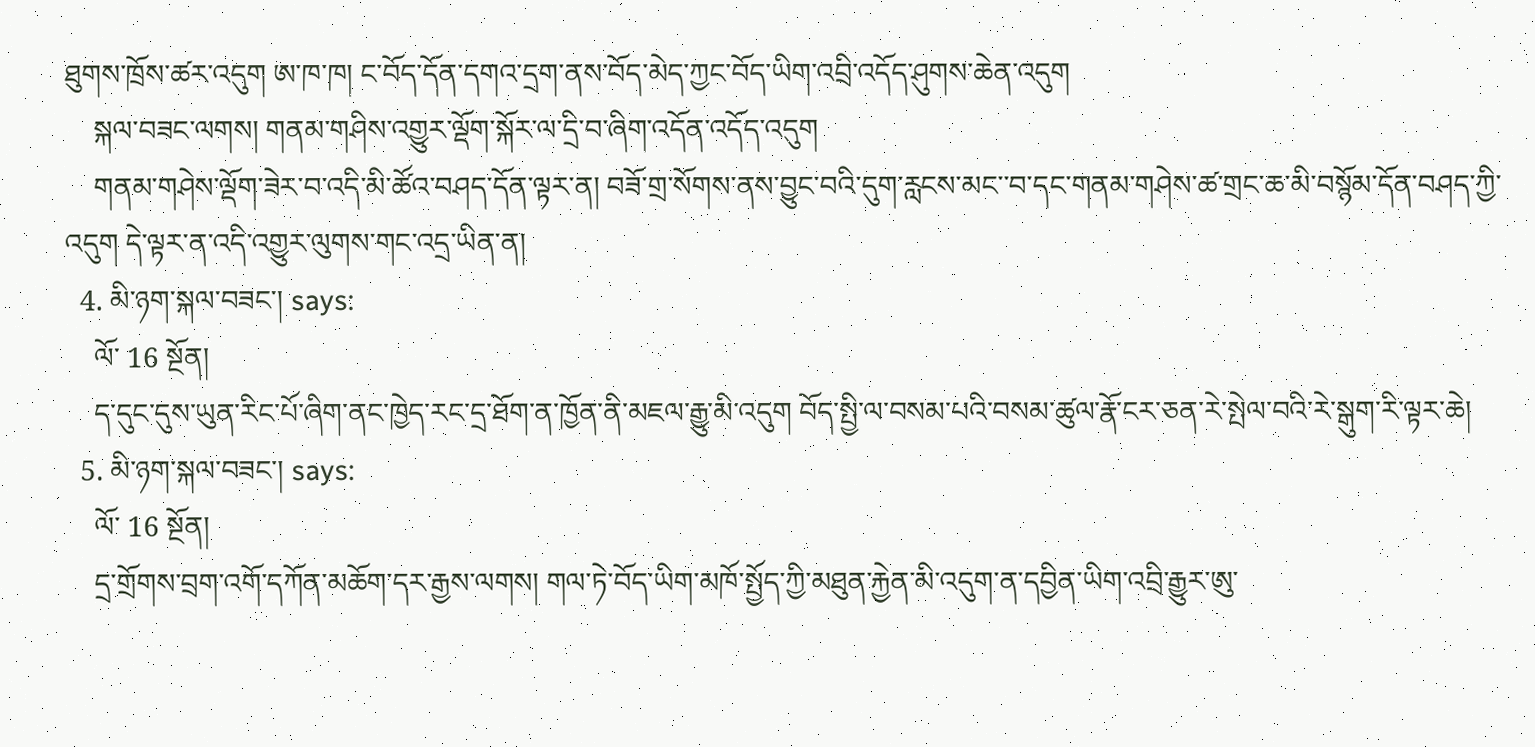ཐུགས་ཁྲོས་ཚར་འདུག ཨ་ཁ་ཁ། ང་བོད་དོན་དགའ་དྲག་ནས་བོད་མེད་ཀྱང་བོད་ཡིག་འབྲི་འདོད་ཤུགས་ཆེན་འདུག
    སྐལ་བཟང་ལགས། གནམ་གཤིས་འགྱུར་ལྡོག་སྐོར་ལ་དྲི་བ་ཞིག་འདོན་འདོད་འདུག
    གནམ་གཤེས་ལྡོག་ཟེར་བ་འདི་མི་ཚོའ་བཤད་དོན་ལྟར་ན། བཟོ་གྲ་སོགས་ནས་བྱུང་བའི་དུག་རླངས་མང་་བ་དང་གནམ་གཤེས་ཚ་གྲང་ཆ་མི་བསྙོམ་དོན་བཤད་ཀྱི་འདུག དེ་ལྟར་ན་འདི་འགྱུར་ལུགས་གང་འདྲ་ཡིན་ན།
  4. མི་ཉག་སྐལ་བཟང་། says:
    ལོ་ 16 སྔོན།
    ད་དུང་དུས་ཡུན་རིང་པོ་ཞིག་ནང་ཁྱེད་རང་དྲ་ཐོག་ན་ཁྱོན་ནི་མཇལ་རྒྱུ་མི་འདུག བོད་སྤྱི་ལ་བསམ་པའི་བསམ་ཚུལ་རྣོ་ངར་ཅན་རེ་སྤེལ་བའི་རེ་སྒུག་རི་ལྟར་ཆེ།
  5. མི་ཉག་སྐལ་བཟང་། says:
    ལོ་ 16 སྔོན།
    དྲ་གྲོགས་བྲག་འགོ་དཀོན་མཆོག་དར་རྒྱས་ལགས། གལ་ཏེ་བོད་ཡིག་མཁོ་སྤྱོད་ཀྱི་མཐུན་རྐྱེན་མི་འདུག་ན་དབྱིན་ཡིག་འབྲི་རྒྱུར་ཨུ་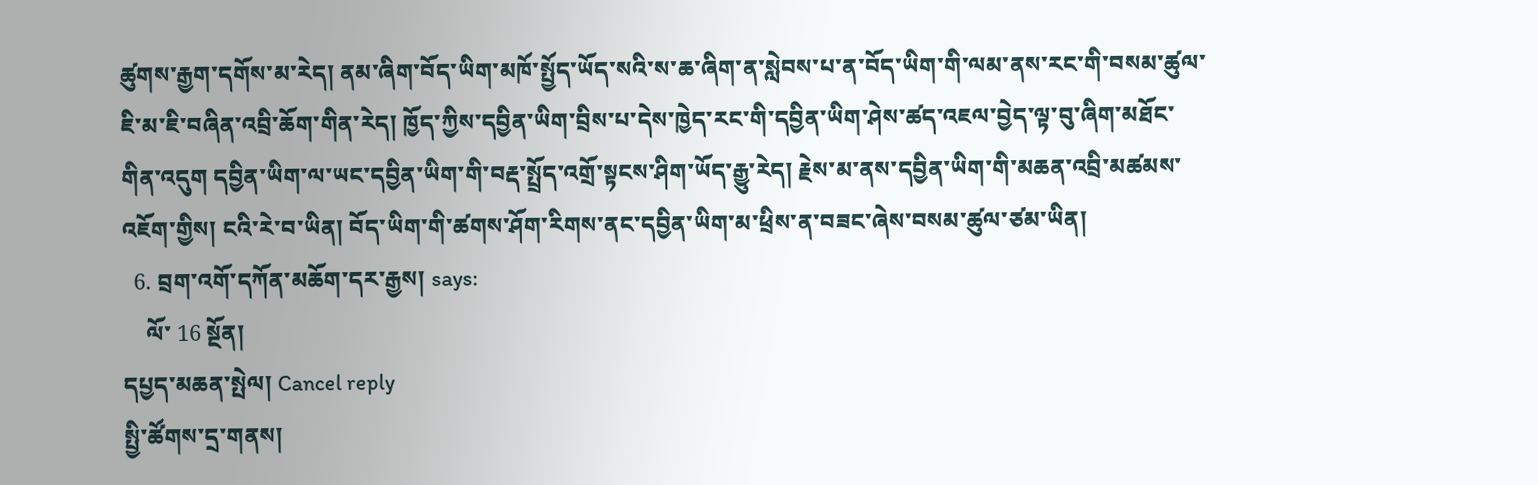ཚུགས་རྒྱག་དགོས་མ་རེད། ནམ་ཞིག་བོད་ཡིག་མཁོ་སྤྱོད་ཡོད་སའི་ས་ཆ་ཞིག་ན་སླེབས་པ་ན་བོད་ཡིག་གི་ལམ་ནས་རང་གི་བསམ་ཚུལ་ཇི་མ་ཇི་བཞིན་འབྲི་ཆོག་གིན་རེད། ཁྱོད་ཀྱིས་དབྱིན་ཡིག་བྲིས་པ་དེས་ཁྱེད་རང་གི་དབྱིན་ཡིག་ཤེས་ཚད་འཇལ་བྱེད་ལྟ་བུ་ཞིག་མཐོང་གིན་འདུག དབྱིན་ཡིག་ལ་ཡང་དབྱིན་ཡིག་གི་བརྡ་སྤྲོད་འགྲོ་སྟངས་ཤིག་ཡོད་རྒྱུ་རེད། རྗེས་མ་ནས་དབྱིན་ཡིག་གི་མཆན་འབྲི་མཚམས་འཇོག་གྱིས། ངའི་རེ་བ་ཡིན། བོད་ཡིག་གི་ཚགས་ཤོག་རིགས་ནང་དབྱིན་ཡིག་མ་ཕྲིས་ན་བཟང་ཞེས་བསམ་ཚུལ་ཙམ་ཡིན།
  6. བྲག་འགོ་དཀོན་མཆོག་དར་རྒྱས། says:
    ལོ་ 16 སྔོན།
དཔྱད་མཆན་སྤེལ། Cancel reply
སྤྱི་ཚོགས་དྲ་གནས།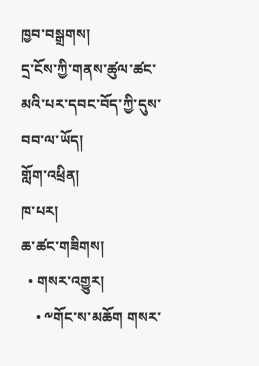ཁྱབ་བསྒྲགས།
དྲ་ངོས་ཀྱི་གནས་ཚུལ་ཚང་མའི་པར་དབང་བོད་ཀྱི་དུས་བབ་ལ་ཡོད།
གློག་འཕྲིན།
ཁ་པར།
ཆ་ཚང་གཟིགས།
  • གསར་འགྱུར།
    • ༸གོང་ས་མཆོག གསར་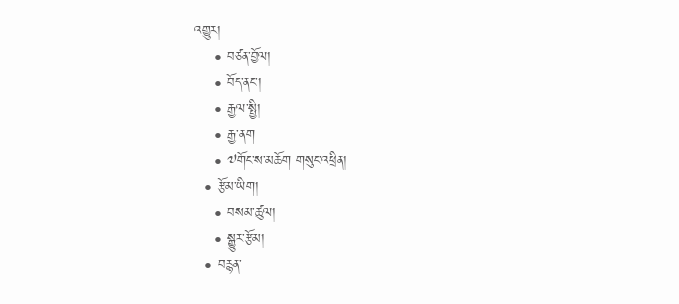འགྱུར།
    • བཙན་བྱོལ།
    • བོད་ནང་།
    • རྒྱལ་སྤྱི།
    • རྒྱ་ནག
    • ༧གོང་ས་མཆོག གསུང་འཕྲིན།
  • རྩོམ་ཡིག།
    • བསམ་ཚུལ།
    • སྒྱུར་རྩོམ།
  • བརྙན་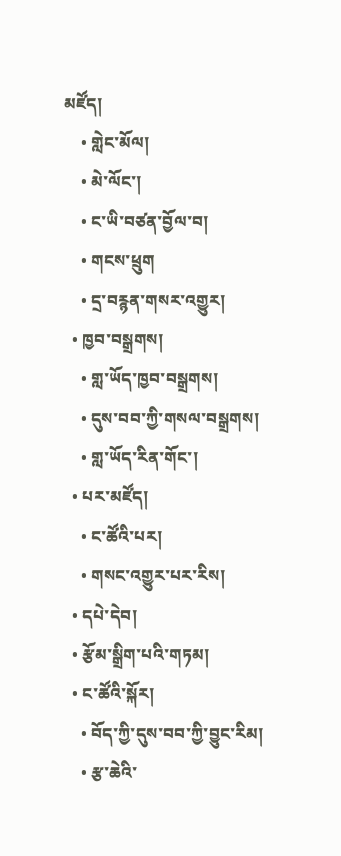མཛོད།
    • གླེང་མོལ།
    • མེ་ལོང་།
    • ང་ཡི་བཙན་བྱོལ་བ།
    • གངས་ཕྲུག
    • དྲ་བརྙན་གསར་འགྱུར།
  • ཁྱབ་བསྒྲགས།
    • གླ་ཡོད་ཁྱབ་བསྒྲགས།
    • དུས་བབ་ཀྱི་གསལ་བསྒྲགས།
    • གླ་ཡོད་རིན་གོང་།
  • པར་མཛོད།
    • ང་ཚོའི་པར།
    • གསང་འགྱུར་པར་རིས།
  • དཔེ་དེབ།
  • རྩོམ་སྒྲིག་པའི་གཏམ།
  • ང་ཚོའི་སྐོར།
    • བོད་ཀྱི་དུས་བབ་ཀྱི་བྱུང་རིམ།
    • རྩ་ཆེའི་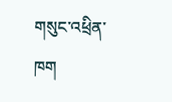གསུང་འཕྲིན་ཁག